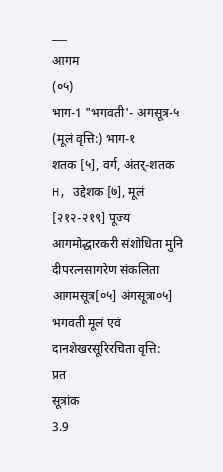___
आगम
(०५)
भाग-1 "भगवती'- अगसूत्र-५ (मूलं वृत्ति:) भाग-१
शतक [५], वर्ग, अंतर्-शतक H, उद्देशक [७], मूलं [२१२-२१९] पूज्य आगमोद्धारकरी संशोधिता मुनि दीपरत्नसागरेण संकलिता आगमसूत्र[०५] अंगसूत्रा०५] भगवती मूलं एवं दानशेखरसूरिरचिता वृत्ति:
प्रत
सूत्रांक
3.9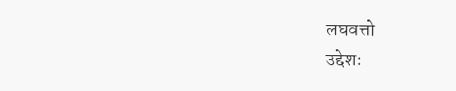लघवत्तो
उद्देशः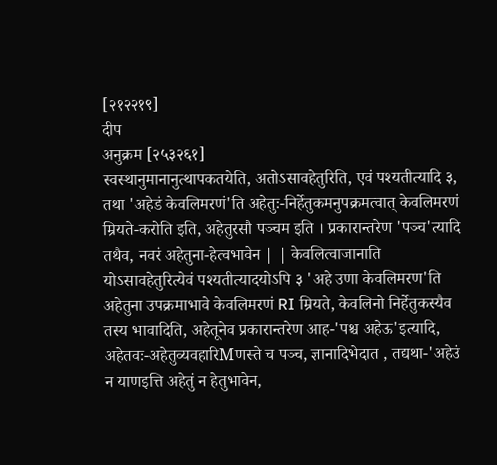[२१२२१९]
दीप
अनुक्रम [२५३२६१]
स्वस्थानुमानानुत्थापकतयेति, अतोऽसावहेतुरिति, एवं पश्यतीत्यादि ३, तथा 'अहेडं केवलिमरणं'ति अहेतुः-निर्हेतुकमनुपक्रमत्वात् केवलिमरणं म्रियते-करोति इति, अहेतुरसौ पञ्चम इति । प्रकारान्तरेण 'पञ्च'त्यादि तथैव, नवरं अहेतुना-हेत्वभावेन | | केवलित्वाजानाति योऽसावहेतुरित्येवं पश्यतीत्यादयोऽपि ३ 'अहे उणा केवलिमरण'ति अहेतुना उपक्रमाभावे केवलिमरणं RI म्रियते, केवलिनो निर्हेतुकस्यैव तस्य भावादिति, अहेतूनेव प्रकारान्तरेण आह-'पश्च अहेऊ'इत्यादि, अहेतवः-अहेतुव्यवहारिMणस्ते च पञ्च, ज्ञानादिभेदात , तद्यथा-'अहेउं न याणइत्ति अहेतुं न हेतुभावेन,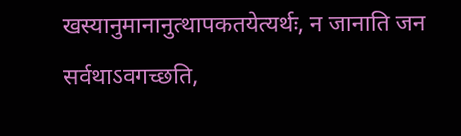खस्यानुमानानुत्थापकतयेत्यर्थः, न जानाति जन सर्वथाऽवगच्छति,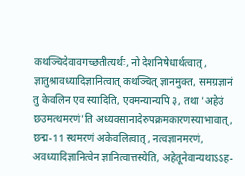कथञ्चिदेवावगच्छतीत्यर्थः, नो देशनिषेधार्थत्वात् , ज्ञातुश्रावध्यादिज्ञानित्वात् कथञ्चित् ज्ञानमुक्त, समग्रज्ञानं
तु केवलिन एव स्यादिति, एवमन्यान्यपि ३, तथा 'अहेउं छउमत्थमरणं'ति अध्यवसानादेरुपक्रमकारणस्याभावात् , छद्म-11 स्थमरणं अकेवलित्वात् , नत्वज्ञानमरणं, अवध्यादिज्ञानित्वेन ज्ञानित्वात्तस्येति, अहेतूनेवान्यथाऽऽह-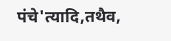पंचे'त्यादि,तथैव,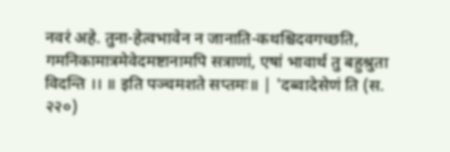नवरं अहे. तुना-हेत्वभावेन न जानाति-कथश्चिदवगच्छति, गमनिकामात्रमेवेदमष्टानामपि सत्राणां, एषां भावार्थ तु बहुश्रुता विदन्ति ।। ॥ इति पञ्चमशते सप्तमः॥ | 'दब्वादेसेणं ति (स. २२०)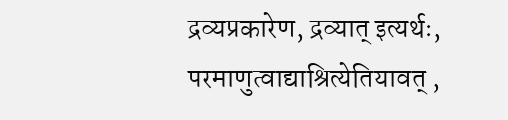द्रव्यप्रकारेण, द्रव्यात् इत्यर्थः, परमाणुत्वाद्याश्रित्येतियावत् ,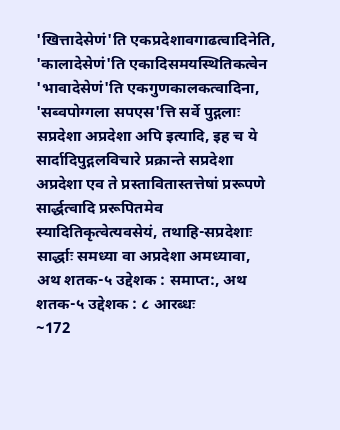'खित्तादेसेणं'ति एकप्रदेशावगाढत्वादिनेति, 'कालादेसेणं'ति एकादिसमयस्थितिकत्वेन 'भावादेसेणं'ति एकगुणकालकत्वादिना, 'सब्वपोग्गला सपएस'त्ति सर्वे पुद्गलाः सप्रदेशा अप्रदेशा अपि इत्यादि, इह च ये सार्दादिपुद्गलविचारे प्रक्रान्ते सप्रदेशा अप्रदेशा एव ते प्रस्तावितास्तत्तेषां प्ररूपणे सार्द्धत्वादि प्ररूपितमेव स्यादितिकृत्वेत्यवसेयं, तथाहि-सप्रदेशाः सार्द्धाः समध्या वा अप्रदेशा अमध्यावा,
अथ शतक-५ उद्देशक : समाप्त:, अथ शतक-५ उद्देशक : ८ आरब्धः
~172